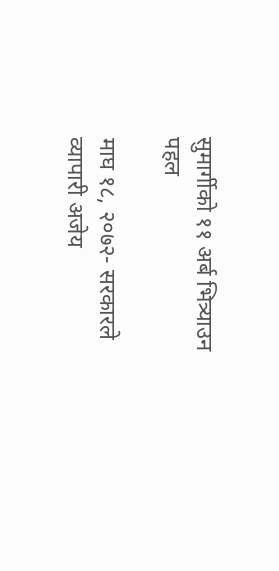सुमार्गीको ११ अर्ब भित्र्याउन पहल

माघ १८, २०७२- सरकारले व्यापारी अजेय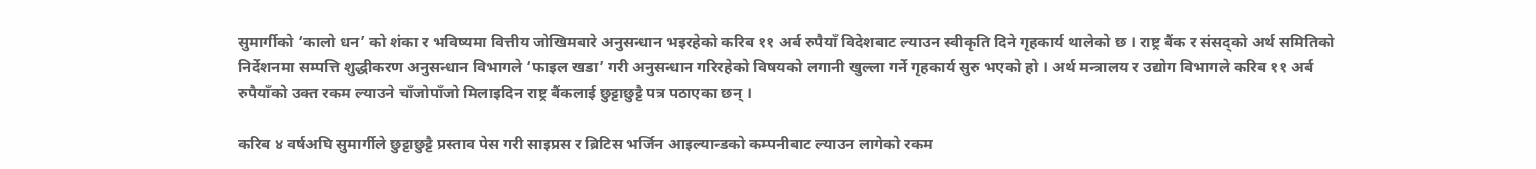सुमार्गीको ‘कालो धन’ को शंका र भविष्यमा वित्तीय जोखिमबारे अनुसन्धान भइरहेको करिब ११ अर्ब रुपैयाँ विदेशबाट ल्याउन स्वीकृति दिने गृहकार्य थालेको छ । राष्ट्र बैंक र संसद्को अर्थ समितिको निर्देशनमा सम्पत्ति शुद्धीकरण अनुसन्धान विभागले ‘फाइल खडा’ गरी अनुसन्धान गरिरहेको विषयको लगानी खुल्ला गर्ने गृहकार्य सुरु भएको हो । अर्थ मन्त्रालय र उद्योग विभागले करिब ११ अर्ब रुपैयाँको उक्त रकम ल्याउने चाँजोपाँजो मिलाइदिन राष्ट्र बैंकलाई छुट्टाछुट्टै पत्र पठाएका छन् ।

करिब ४ वर्षअघि सुमार्गीले छुट्टाछुट्टै प्रस्ताव पेस गरी साइप्रस र ब्रिटिस भर्जिन आइल्यान्डको कम्पनीबाट ल्याउन लागेको रकम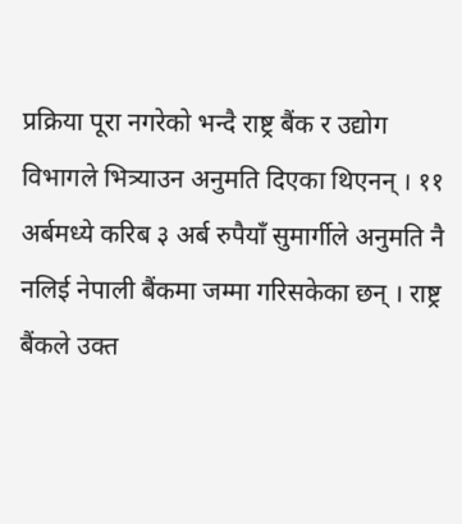प्रक्रिया पूरा नगरेको भन्दै राष्ट्र बैंक र उद्योग विभागले भित्र्याउन अनुमति दिएका थिएनन् । ११ अर्बमध्ये करिब ३ अर्ब रुपैयाँ सुमार्गीले अनुमति नै नलिई नेपाली बैंकमा जम्मा गरिसकेका छन् । राष्ट्र बैंकले उक्त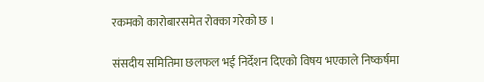रकमको कारोबारसमेत रोक्का गरेको छ ।

संसदीय समितिमा छलफल भई निर्देशन दिएको विषय भएकाले निष्कर्षमा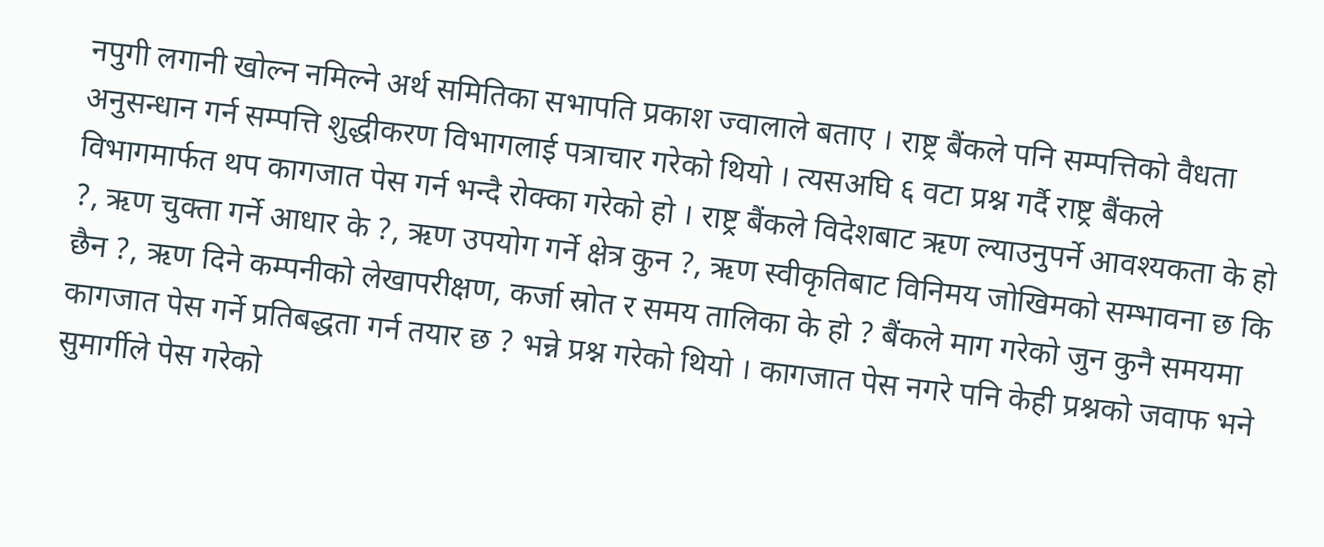नपुगी लगानी खोल्न नमिल्ने अर्थ समितिका सभापति प्रकाश ज्वालाले बताए । राष्ट्र बैंकले पनि सम्पत्तिको वैधता अनुसन्धान गर्न सम्पत्ति शुद्धीकरण विभागलाई पत्राचार गरेको थियो । त्यसअघि ६ वटा प्रश्न गर्दै राष्ट्र बैंकले विभागमार्फत थप कागजात पेस गर्न भन्दै रोक्का गरेको हो । राष्ट्र बैंकले विदेशबाट ऋण ल्याउनुपर्ने आवश्यकता के हो ?, ऋण चुक्ता गर्ने आधार के ?, ऋण उपयोग गर्ने क्षेत्र कुन ?, ऋण स्वीकृतिबाट विनिमय जोखिमको सम्भावना छ कि छैन ?, ऋण दिने कम्पनीको लेखापरीक्षण, कर्जा स्रोत र समय तालिका के हो ? बैंकले माग गरेको जुन कुनै समयमा कागजात पेस गर्ने प्रतिबद्धता गर्न तयार छ ? भन्ने प्रश्न गरेको थियो । कागजात पेस नगरे पनि केही प्रश्नको जवाफ भने सुमार्गीले पेस गरेको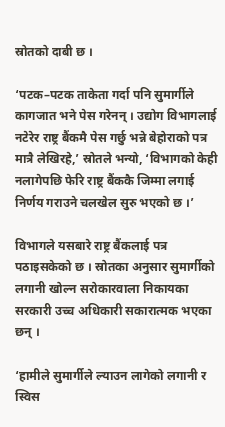स्रोतको दाबी छ ।

‘पटक–पटक ताकेता गर्दा पनि सुमार्गीले कागजात भने पेस गरेनन् । उद्योग विभागलाई नटेरेर राष्ट्र बैंकमै पेस गर्छु भन्ने बेहोराको पत्र मात्रै लेखिरहे,’ स्रोतले भन्यो, ‘विभागको केही नलागेपछि फेरि राष्ट्र बैंककै जिम्मा लगाई निर्णय गराउने चलखेल सुरु भएको छ ।’

विभागले यसबारे राष्ट्र बैंकलाई पत्र पठाइसकेको छ । स्रोतका अनुसार सुमार्गीको लगानी खोल्न सरोकारवाला निकायका सरकारी उच्च अधिकारी सकारात्मक भएका छन् ।

‘हामीले सुमार्गीले ल्याउन लागेको लगानी र स्विस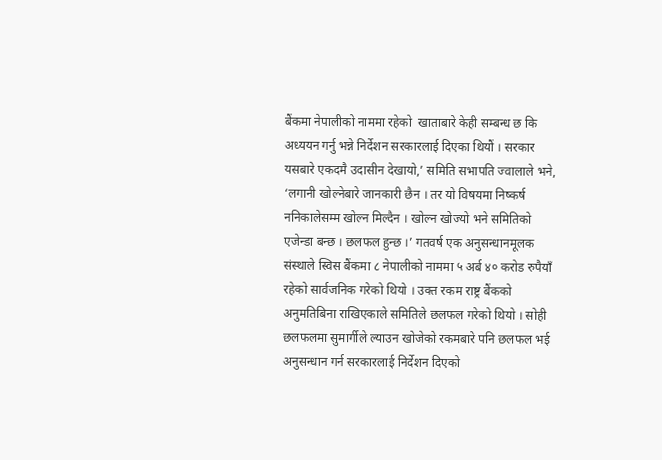बैंकमा नेपालीको नाममा रहेको  खाताबारे केही सम्बन्ध छ कि अध्ययन गर्नु भन्ने निर्देशन सरकारलाई दिएका थियौं । सरकार यसबारे एकदमै उदासीन देखायो,’ समिति सभापति ज्वालाले भने, ‘लगानी खोल्नेबारे जानकारी छैन । तर यो विषयमा निष्कर्ष ननिकालेसम्म खोल्न मिल्दैन । खोल्न खोज्यो भने समितिको एजेन्डा बन्छ । छलफल हुन्छ ।’ गतवर्ष एक अनुसन्धानमूलक संस्थाले स्विस बैंकमा ८ नेपालीको नाममा ५ अर्ब ४० करोड रुपैयाँ रहेको सार्वजनिक गरेको थियो । उक्त रकम राष्ट्र बैंकको अनुमतिबिना राखिएकाले समितिले छलफल गरेको थियो । सोही छलफलमा सुमार्गीले ल्याउन खोजेको रकमबारे पनि छलफल भई अनुसन्धान गर्न सरकारलाई निर्देशन दिएको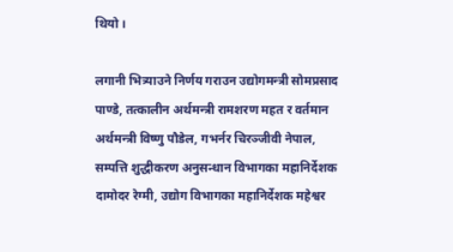थियो ।

लगानी भित्र्याउने निर्णय गराउन उद्योगमन्त्री सोमप्रसाद पाण्डे, तत्कालीन अर्थमन्त्री रामशरण महत र वर्तमान अर्थमन्त्री विष्णु पौडेल, गभर्नर चिरञ्जीवी नेपाल, सम्पत्ति शुद्धीकरण अनुसन्धान विभागका महानिर्देशक दामोदर रेग्मी, उद्योग विभागका महानिर्देशक महेश्वर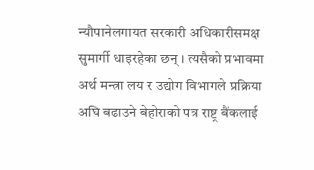न्यौपानेलगायत सरकारी अधिकारीसमक्ष सुमार्गी धाइरहेका छन् । त्यसैको प्रभावमा अर्थ मन्त्रा लय र उद्योग विभागले प्रक्रिया अघि बढाउने बेहोराको पत्र राष्ट्र बैंकलाई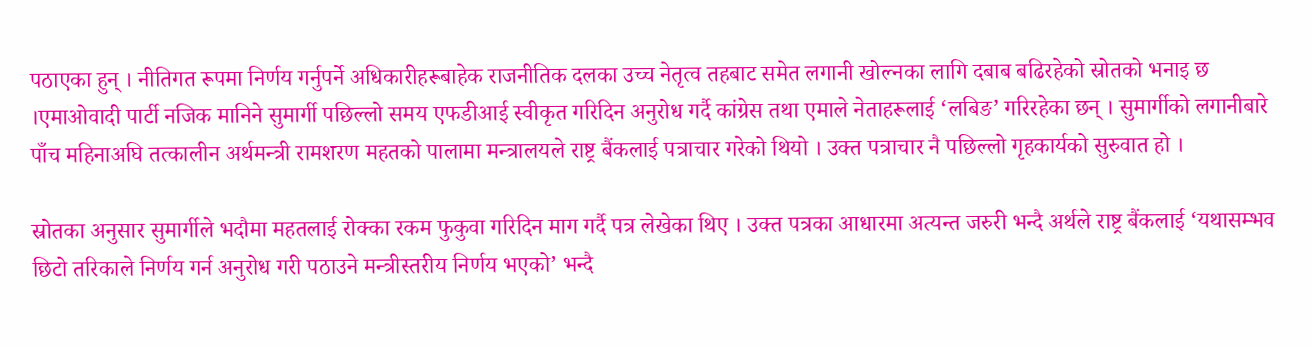पठाएका हुन् । नीतिगत रूपमा निर्णय गर्नुपर्ने अधिकारीहरूबाहेक राजनीतिक दलका उच्च नेतृत्व तहबाट समेत लगानी खोल्नका लागि दबाब बढिरहेको स्रोतको भनाइ छ ।एमाओवादी पार्टी नजिक मानिने सुमार्गी पछिल्लो समय एफडीआई स्वीकृत गरिदिन अनुरोध गर्दै कांग्रेस तथा एमाले नेताहरूलाई ‘लबिङ’ गरिरहेका छन् । सुमार्गीको लगानीबारे पाँच महिनाअघि तत्कालीन अर्थमन्त्री रामशरण महतको पालामा मन्त्रालयले राष्ट्र बैंकलाई पत्राचार गरेको थियो । उक्त पत्राचार नै पछिल्लो गृहकार्यको सुरुवात हो ।

स्रोतका अनुसार सुमार्गीले भदौमा महतलाई रोक्का रकम फुकुवा गरिदिन माग गर्दै पत्र लेखेका थिए । उक्त पत्रका आधारमा अत्यन्त जरुरी भन्दै अर्थले राष्ट्र बैंकलाई ‘यथासम्भव छिटो तरिकाले निर्णय गर्न अनुरोध गरी पठाउने मन्त्रीस्तरीय निर्णय भएको’ भन्दै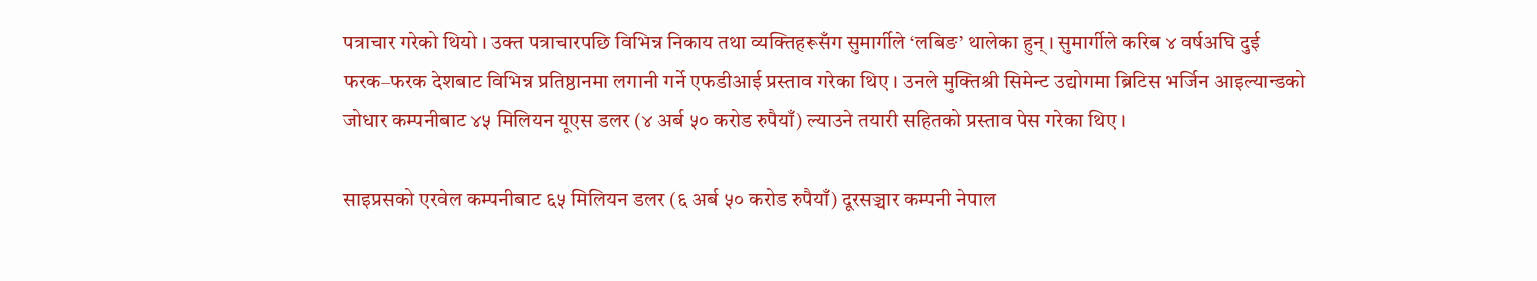पत्राचार गरेको थियो । उक्त पत्राचारपछि विभिन्न निकाय तथा व्यक्तिहरूसँग सुमार्गीले ‘लबिङ’ थालेका हुन् । सुमार्गीले करिब ४ वर्षअघि दुई फरक–फरक देशबाट विभिन्न प्रतिष्ठानमा लगानी गर्ने एफडीआई प्रस्ताव गरेका थिए । उनले मुक्तिश्री सिमेन्ट उद्योगमा ब्रिटिस भर्जिन आइल्यान्डको जोधार कम्पनीबाट ४५ मिलियन यूएस डलर (४ अर्ब ५० करोड रुपैयाँ) ल्याउने तयारी सहितको प्रस्ताव पेस गरेका थिए ।

साइप्रसको एरवेल कम्पनीबाट ६५ मिलियन डलर (६ अर्ब ५० करोड रुपैयाँ) दूरसञ्चार कम्पनी नेपाल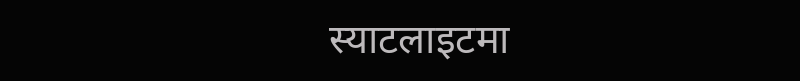स्याटलाइटमा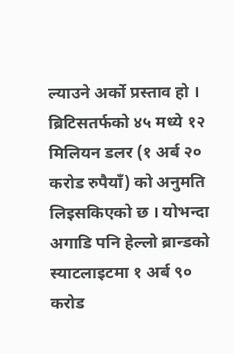ल्याउने अर्को प्रस्ताव हो । ब्रिटिसतर्फको ४५ मध्ये १२ मिलियन डलर (१ अर्ब २० करोड रुपैयाँ) को अनुमति लिइसकिएको छ । योभन्दा अगाडि पनि हेल्लो ब्रान्डको स्याटलाइटमा १ अर्ब ९० करोड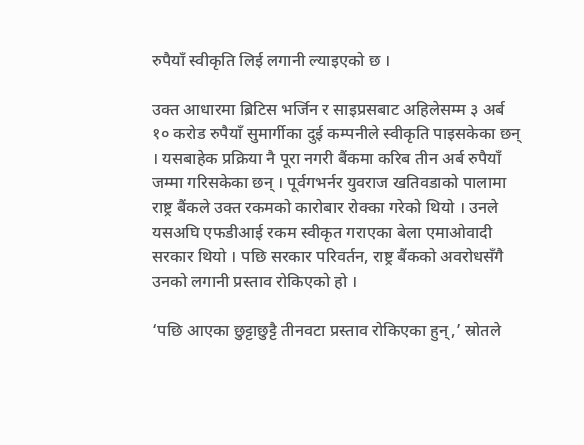रुपैयाँ स्वीकृति लिई लगानी ल्याइएको छ ।

उक्त आधारमा ब्रिटिस भर्जिन र साइप्रसबाट अहिलेसम्म ३ अर्ब १० करोड रुपैयाँ सुमार्गीका दुई कम्पनीले स्वीकृति पाइसकेका छन् । यसबाहेक प्रक्रिया नै पूरा नगरी बैंकमा करिब तीन अर्ब रुपैयाँ जम्मा गरिसकेका छन् । पूर्वगभर्नर युवराज खतिवडाको पालामा राष्ट्र बैंकले उक्त रकमको कारोबार रोक्का गरेको थियो । उनले यसअघि एफडीआई रकम स्वीकृत गराएका बेला एमाओवादी सरकार थियो । पछि सरकार परिवर्तन, राष्ट्र बैंकको अवरोधसँगै उनको लगानी प्रस्ताव रोकिएको हो ।

‘पछि आएका छुट्टाछुट्टै तीनवटा प्रस्ताव रोकिएका हुन्,’ स्रोतले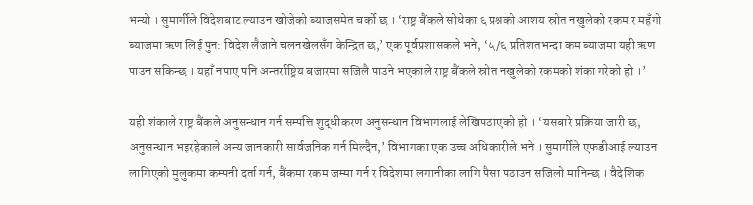भन्यो । सुमार्गीले विदेशबाट ल्याउन खोजेको ब्याजसमेत चर्को छ । ‘राष्ट्र बैंकले सोधेका ६ प्रश्नको आशय स्रोत नखुलेको रकम र महँगो ब्याजमा ऋण लिई पुन: विदेश लैजाने चलनखेलसँग केन्द्रित छ,’ एक पूर्वप्रशासकले भने, ‘५/६ प्रतिशतभन्दा कम ब्याजमा यही ऋण पाउन सकिन्छ । यहाँ नपाए पनि अन्तर्राष्ट्रिय बजारमा सजिलै पाउने भएकाले राष्ट्र बैंकले स्रोत नखुलेको रकमको शंका गरेको हो ।’

यही शंकाले राष्ट्र बैंकले अनुसन्धान गर्न सम्पत्ति शुद्धीकरण अनुसन्धान विभागलाई लेखिपठाएको हो । ‘यसबारे प्रक्रिया जारी छ, अनुसन्धान भइरहेकाले अन्य जानकारी सार्वजनिक गर्न मिल्दैन,’ विभागका एक उच्च अधिकारीले भने । सुमार्गीले एफडीआई ल्याउन लागिएको मुलुकमा कम्पनी दर्ता गर्न, बैंकमा रकम जम्मा गर्न र विदेशमा लगानीका लागि पैसा पठाउन सजिलो मानिन्छ । वैदेशिक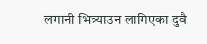लगानी भित्र्याउन लागिएका दुवै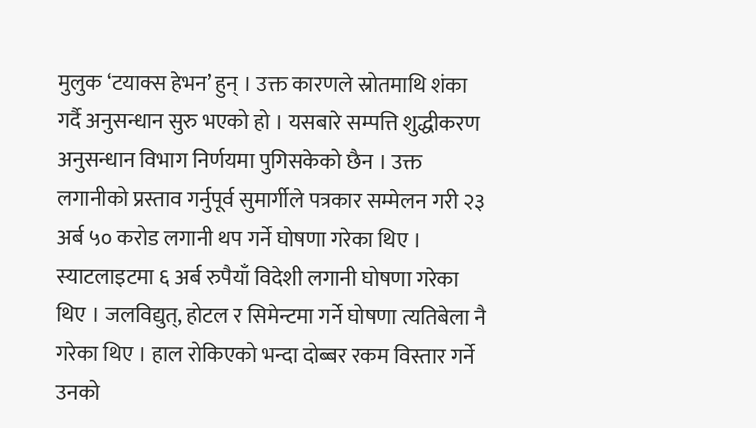मुलुक ‘टयाक्स हेभन’ हुन् । उक्त कारणले स्रोतमाथि शंका गर्दै अनुसन्धान सुरु भएको हो । यसबारे सम्पत्ति शुद्धीकरण अनुसन्धान विभाग निर्णयमा पुगिसकेको छैन । उक्त लगानीको प्रस्ताव गर्नुपूर्व सुमार्गीले पत्रकार सम्मेलन गरी २३ अर्ब ५० करोड लगानी थप गर्ने घोषणा गरेका थिए । स्याटलाइटमा ६ अर्ब रुपैयाँ विदेशी लगानी घोषणा गरेका थिए । जलविद्युत्, होटल र सिमेन्टमा गर्ने घोषणा त्यतिबेला नै गरेका थिए । हाल रोकिएको भन्दा दोब्बर रकम विस्तार गर्ने उनको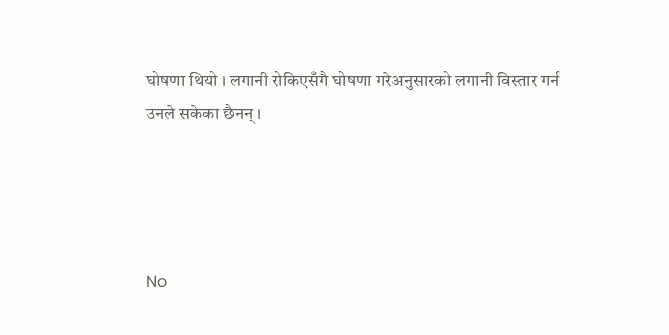घोषणा थियो । लगानी रोकिएसँगै घोषणा गरेअनुसारको लगानी विस्तार गर्न उनले सकेका छैनन् ।




No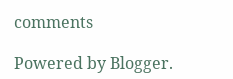comments

Powered by Blogger.